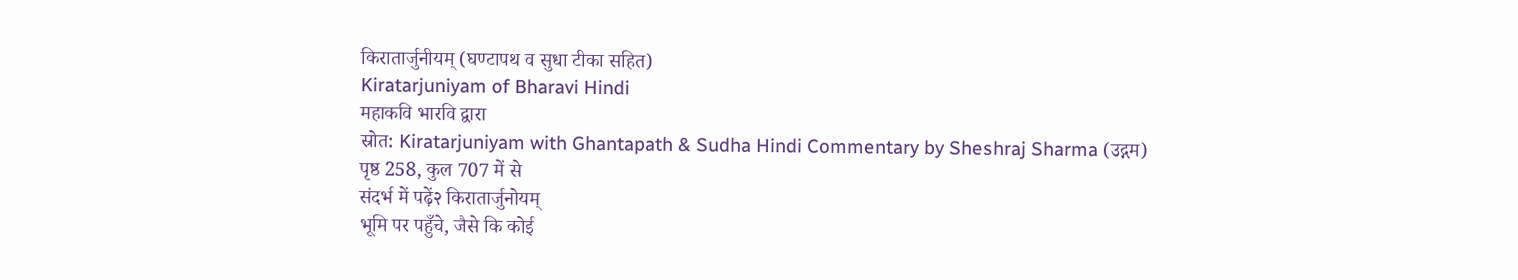किरातार्जुनीयम् (घण्टापथ व सुधा टीका सहित)
Kiratarjuniyam of Bharavi Hindi
महाकवि भारवि द्वारा
स्रोत: Kiratarjuniyam with Ghantapath & Sudha Hindi Commentary by Sheshraj Sharma (उद्गम)
पृष्ठ 258, कुल 707 में से
संदर्भ में पढ़ें२ किरातार्जुनोयम्
भूमि पर पहुँचे, जैसे कि कोई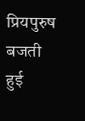प्रियपुरुष बजती हुई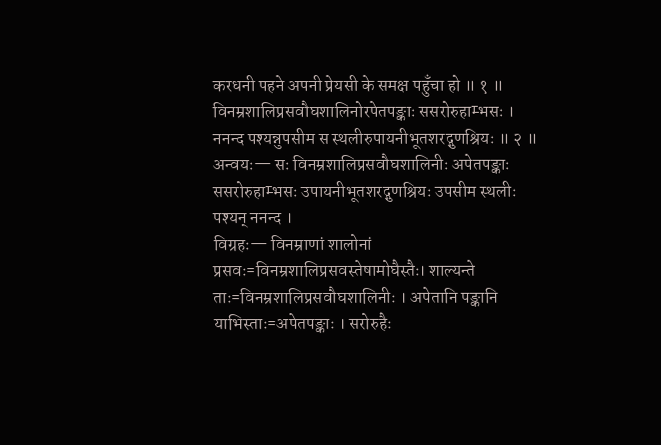करधनी पहने अपनी प्रेयसी के समक्ष पहुँचा हो ॥ १ ॥
विनम्रशालिप्रसवौघशालिनोरपेतपङ्काः ससरोरुहाम्भसः ।
ननन्द पश्यन्नुपसीम स स्थलीरुपायनीभूतशरद्गुणश्रियः ॥ २ ॥
अन्वयः— सः विनम्रशालिप्रसवौघशालिनीः अपेतपङ्काः ससरोरुहाम्भसः उपायनीभूतशरद्गुणश्रियः उपसीम स्थलीः पश्यन् ननन्द ।
विग्रहः— विनम्राणां शालोनां प्रसवः=विनम्रशालिप्रसवस्तेषामोघैस्तैः। शाल्यन्ते ताः=विनम्रशालिप्रसवौघशालिनीः । अपेतानि पङ्कानि याभिस्ताः=अपेतपङ्काः । सरोरुहैः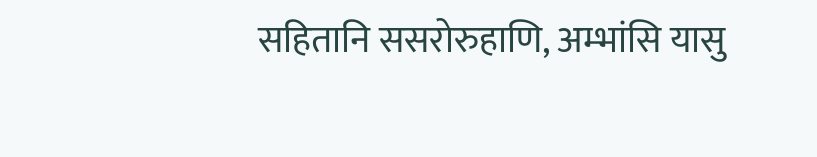सहितानि ससरोरुहाणि, अम्भांसि यासु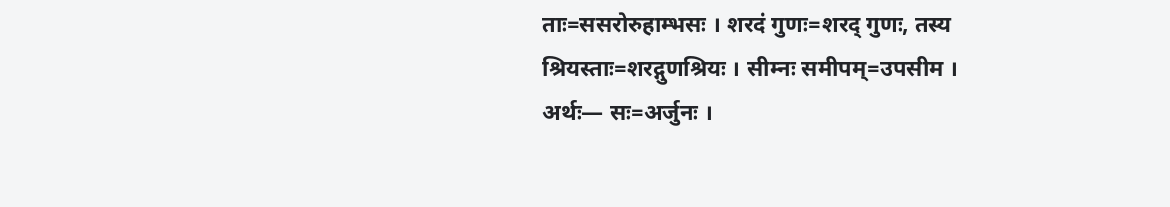ताः=ससरोरुहाम्भसः । शरदं गुणः=शरद् गुणः, तस्य श्रियस्ताः=शरद्गुणश्रियः । सीम्नः समीपम्=उपसीम ।
अर्थः— सः=अर्जुनः ।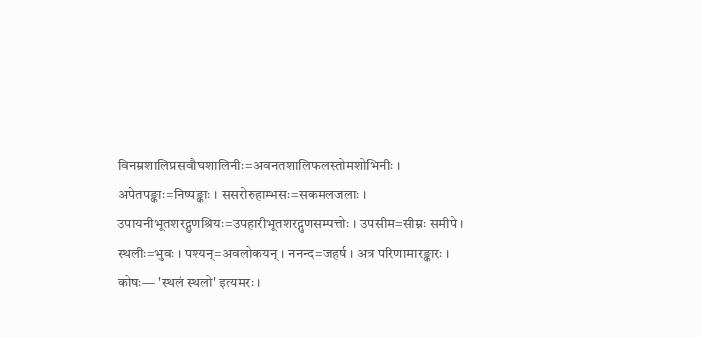विनम्रशालिप्रसवौघशालिनीः=अवनतशालिफलस्तोमशोभिनीः । अपेतपङ्काः=निष्पङ्काः । ससरोरुहाम्भसः=सकमलजलाः । उपायनीभूतशरद्गुणश्रियः=उपहारीभूतशरद्गुणसम्पत्तोः । उपसीम=सीम्नः समीपे । स्थलीः=भुवः । पश्यन्=अवलोकयन् । ननन्द=जहर्ष । अत्र परिणामारङ्कारः ।
कोषः— 'स्थलं स्थलो' इत्यमरः ।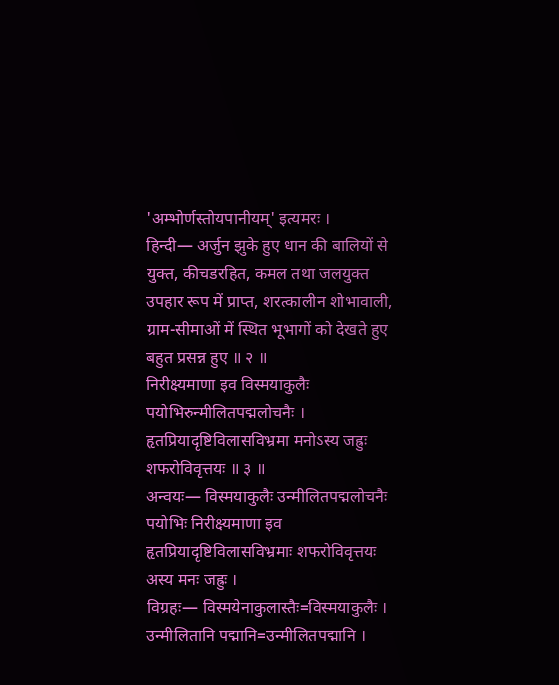'अम्भोर्णस्तोयपानीयम्' इत्यमरः ।
हिन्दी— अर्जुन झुके हुए धान की बालियों से युक्त, कीचडरहित, कमल तथा जलयुक्त उपहार रूप में प्राप्त, शरत्कालीन शोभावाली, ग्राम-सीमाओं में स्थित भूभागों को देखते हुए बहुत प्रसन्न हुए ॥ २ ॥
निरीक्ष्यमाणा इव विस्मयाकुलैः पयोभिरुन्मीलितपद्मलोचनैः ।
हृतप्रियादृष्टिविलासविभ्रमा मनोऽस्य जह्रुः शफरोविवृत्तयः ॥ ३ ॥
अन्वयः— विस्मयाकुलैः उन्मीलितपद्मलोचनैः पयोभिः निरीक्ष्यमाणा इव हृतप्रियादृष्टिविलासविभ्रमाः शफरोविवृत्तयः अस्य मनः जह्रुः ।
विग्रहः— विस्मयेनाकुलास्तैः=विस्मयाकुलैः । उन्मीलितानि पद्मानि=उन्मीलितपद्मानि ।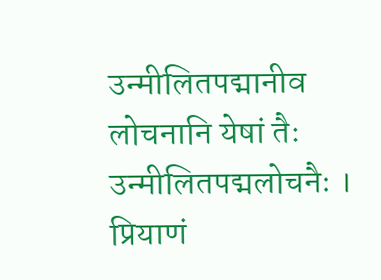उन्मीलितपद्मानीव लोचनानि येषां तैः उन्मीलितपद्मलोचनैः । प्रियाणं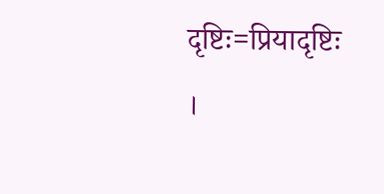दृष्टिः=प्रियादृष्टिः ।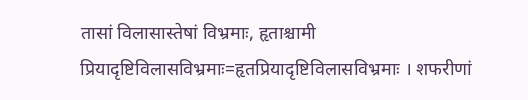तासां विलासास्तेषां विभ्रमाः, हृताश्चामी प्रियादृष्टिविलासविभ्रमाः=हृतप्रियादृष्टिविलासविभ्रमाः । शफरीणां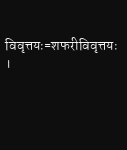विवृत्तयः=शफरीविवृत्तयः ।